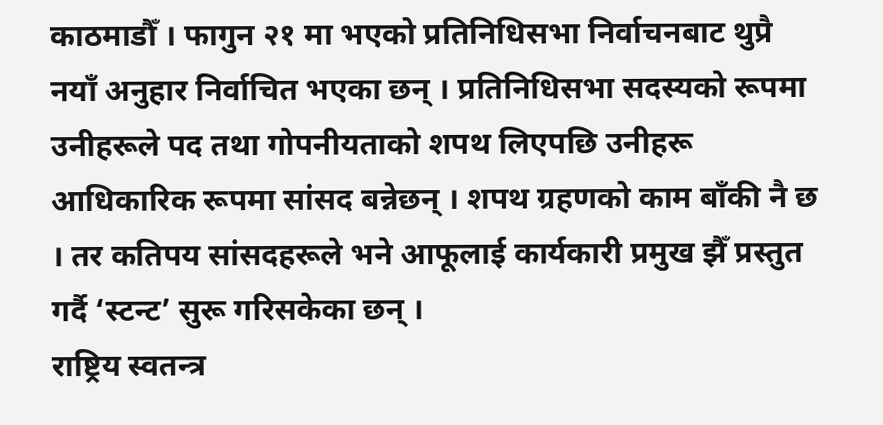काठमाडौँ । फागुन २१ मा भएको प्रतिनिधिसभा निर्वाचनबाट थुप्रै नयाँ अनुहार निर्वाचित भएका छन् । प्रतिनिधिसभा सदस्यको रूपमा उनीहरूले पद तथा गोपनीयताको शपथ लिएपछि उनीहरू आधिकारिक रूपमा सांसद बन्नेछन् । शपथ ग्रहणको काम बाँकी नै छ । तर कतिपय सांसदहरूले भने आफूलाई कार्यकारी प्रमुख झैँ प्रस्तुत गर्दै ‘स्टन्ट’ सुरू गरिसकेका छन् ।
राष्ट्रिय स्वतन्त्र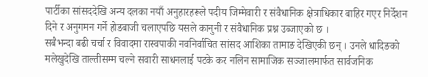पार्टीका सांसददेखि अन्य दलका नयाँ अनुहारहरूले पदीय जिम्मेवारी र संवैधानिक क्षेत्राधिकार बाहिर गएर निर्देशन दिने र अनुगमन गर्ने होडबाजी चलाएपछि यसले कानुनी र संवैधानिक प्रश्न उब्जाएको छ ।
सबैभन्दा बढी चर्चा र विवादमा रास्वपाकी नवनिर्वाचित सांसद आशिका तामाङ देखिएकी छन् । उनले धादिङको मलेखुदेखि ताल्तीसम्म चल्ने सवारी साधनलाई पटके कर नलिन सामाजिक सञ्जालमार्फत सार्वजनिक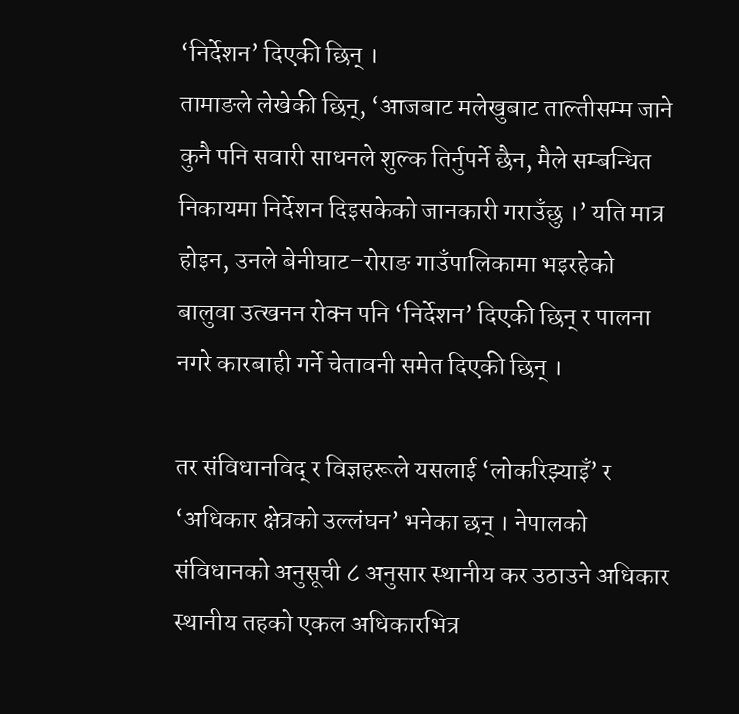‘निर्देशन’ दिएकी छिन् ।
तामाङले लेखेकी छिन्, ‘आजबाट मलेखुबाट ताल्तीसम्म जाने कुनै पनि सवारी साधनले शुल्क तिर्नुपर्ने छैन, मैले सम्बन्धित निकायमा निर्देशन दिइसकेको जानकारी गराउँछु ।’ यति मात्र होइन, उनले बेनीघाट–रोराङ गाउँपालिकामा भइरहेको बालुवा उत्खनन रोक्न पनि ‘निर्देशन’ दिएकी छिन् र पालना नगरे कारबाही गर्ने चेतावनी समेत दिएकी छिन् ।

तर संविधानविद् र विज्ञहरूले यसलाई ‘लोकरिझ्याइँ’ र ‘अधिकार क्षेत्रको उल्लंघन’ भनेका छन् । नेपालको संविधानको अनुसूची ८ अनुसार स्थानीय कर उठाउने अधिकार स्थानीय तहको एकल अधिकारभित्र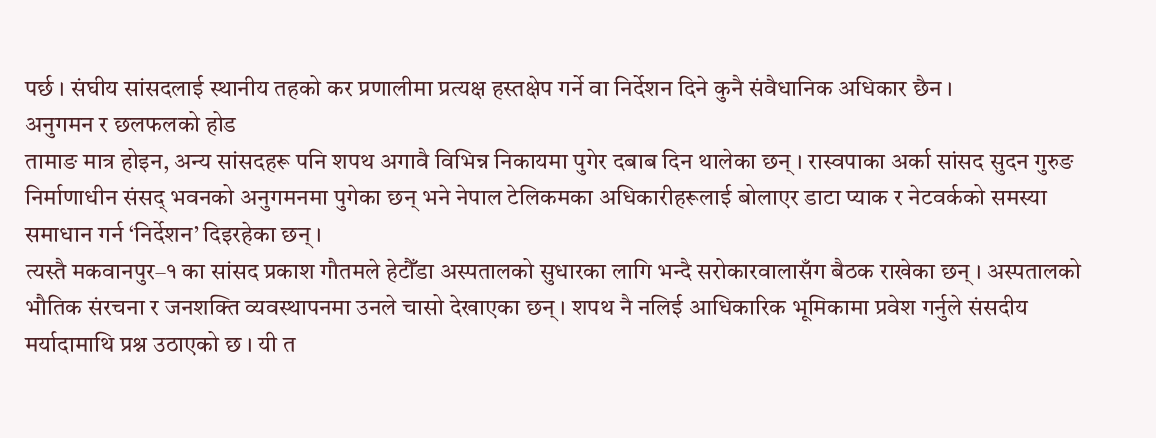पर्छ । संघीय सांसदलाई स्थानीय तहको कर प्रणालीमा प्रत्यक्ष हस्तक्षेप गर्ने वा निर्देशन दिने कुनै संवैधानिक अधिकार छैन ।
अनुगमन र छलफलको होड
तामाङ मात्र होइन, अन्य सांसदहरू पनि शपथ अगावै विभिन्न निकायमा पुगेर दबाब दिन थालेका छन् । रास्वपाका अर्का सांसद सुदन गुरुङ निर्माणाधीन संसद् भवनको अनुगमनमा पुगेका छन् भने नेपाल टेलिकमका अधिकारीहरूलाई बोलाएर डाटा प्याक र नेटवर्कको समस्या समाधान गर्न ‘निर्देशन’ दिइरहेका छन् ।
त्यस्तै मकवानपुर–१ का सांसद प्रकाश गौतमले हेटौँडा अस्पतालको सुधारका लागि भन्दै सरोकारवालासँग बैठक राखेका छन् । अस्पतालको भौतिक संरचना र जनशक्ति व्यवस्थापनमा उनले चासो देखाएका छन् । शपथ नै नलिई आधिकारिक भूमिकामा प्रवेश गर्नुले संसदीय मर्यादामाथि प्रश्न उठाएको छ । यी त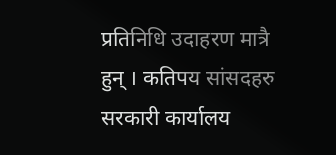प्रतिनिधि उदाहरण मात्रै हुन् । कतिपय सांसदहरु सरकारी कार्यालय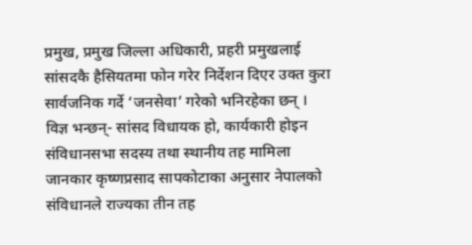प्रमुख, प्रमुख जिल्ला अधिकारी, प्रहरी प्रमुखलाई सांसदकै हैसियतमा फोन गरेर निर्देशन दिएर उक्त कुरा सार्वजनिक गर्दे ‘जनसेवा’ गरेको भनिरहेका छन् ।
विज्ञ भन्छन्- सांसद विधायक हो, कार्यकारी होइन
संविधानसभा सदस्य तथा स्थानीय तह मामिला जानकार कृष्णप्रसाद सापकोटाका अनुसार नेपालको संविधानले राज्यका तीन तह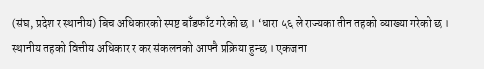(संघ, प्रदेश र स्थानीय) बिच अधिकारको स्पष्ट बाँडफाँट गरेको छ । ‘धारा ५६ ले राज्यका तीन तहको व्याख्या गरेको छ । स्थानीय तहको वित्तीय अधिकार र कर संकलनको आफ्नै प्रक्रिया हुन्छ । एकजना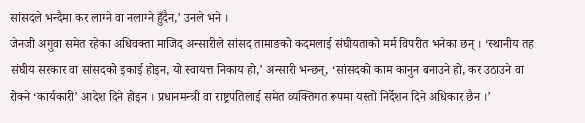सांसदले भन्दैमा कर लाग्ने वा नलाग्ने हुँदैन,’ उनले भने ।
जेनजी अगुवा समेत रहेका अधिवक्ता माजिद अन्सारीले सांसद तामाङको कदमलाई संघीयताको मर्म विपरीत भनेका छन् । ‘स्थानीय तह संघीय सरकार वा सांसदको इकाई होइन, यो स्वायत्त निकाय हो,’ अन्सारी भन्छन्, ‘सांसदको काम कानुन बनाउने हो, कर उठाउने वा रोक्ने ‘कार्यकारी’ आदेश दिने होइन । प्रधानमन्त्री वा राष्ट्रपतिलाई समेत व्यक्तिगत रूपमा यस्तो निर्देशन दिने अधिकार छैन ।’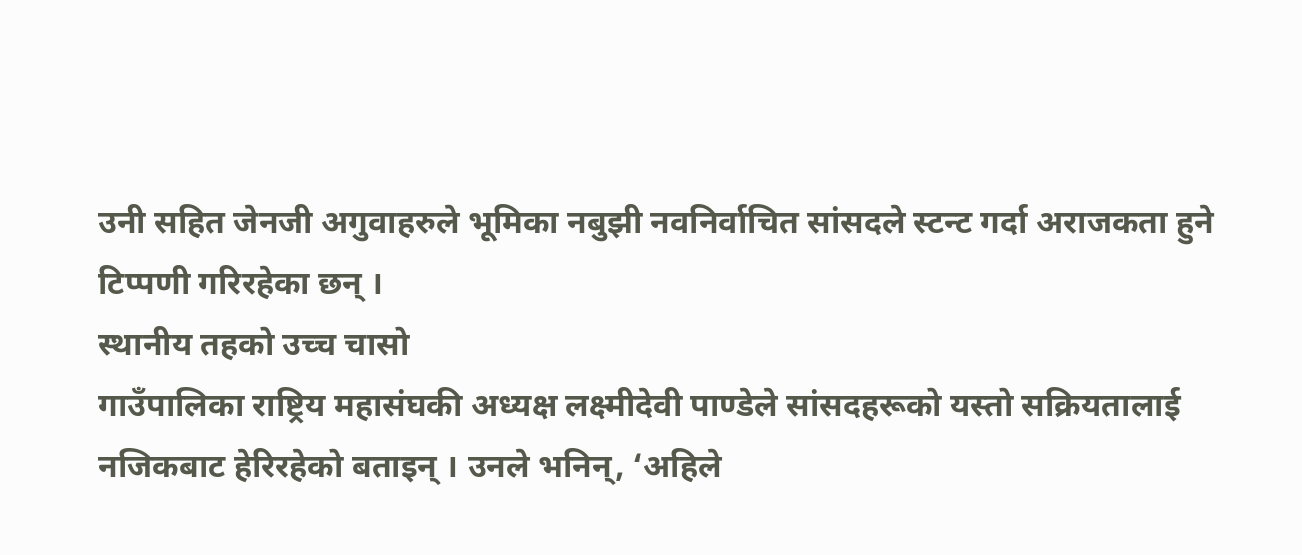उनी सहित जेनजी अगुवाहरुले भूमिका नबुझी नवनिर्वाचित सांसदले स्टन्ट गर्दा अराजकता हुने टिप्पणी गरिरहेका छन् ।
स्थानीय तहको उच्च चासो
गाउँपालिका राष्ट्रिय महासंघकी अध्यक्ष लक्ष्मीदेवी पाण्डेले सांसदहरूको यस्तो सक्रियतालाई नजिकबाट हेरिरहेको बताइन् । उनले भनिन्, ‘अहिले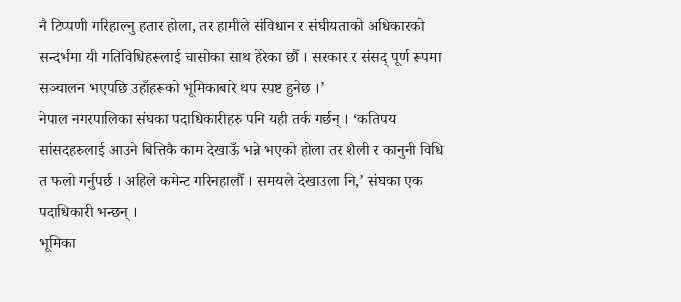नै टिप्पणी गरिहाल्नु हतार होला, तर हामीले संविधान र संघीयताको अधिकारको सन्दर्भमा यी गतिविधिहरूलाई चासोका साथ हेरेका छौँ । सरकार र संसद् पूर्ण रूपमा सञ्चालन भएपछि उहाँहरूको भूमिकाबारे थप स्पष्ट हुनेछ ।’
नेपाल नगरपालिका संघका पदाधिकारीहरु पनि यही तर्क गर्छन् । ‘कतिपय सांसदहरुलाई आउने बित्तिकै काम देखाऊँ भन्ने भएको होला तर शैली र कानुनी विधि त फलो गर्नुपर्छ । अहिले कमेन्ट गरिनहालौँ । समयले देखाउला नि,’ संघका एक पदाधिकारी भन्छन् ।
भूमिका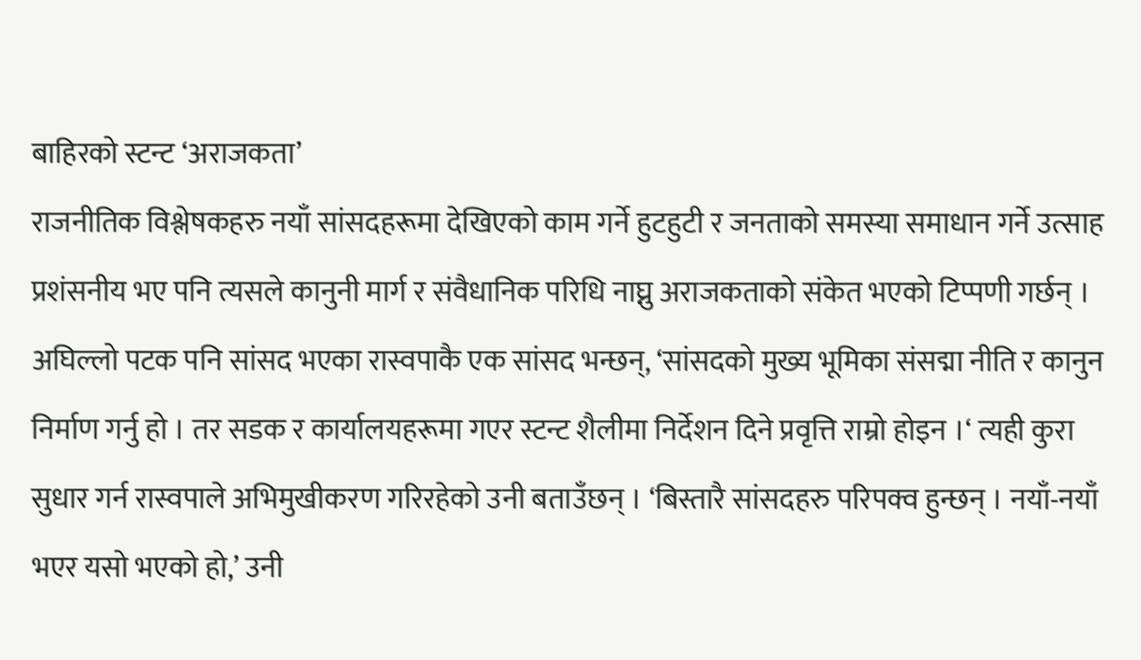बाहिरको स्टन्ट ‘अराजकता’
राजनीतिक विश्लेषकहरु नयाँ सांसदहरूमा देखिएको काम गर्ने हुटहुटी र जनताको समस्या समाधान गर्ने उत्साह प्रशंसनीय भए पनि त्यसले कानुनी मार्ग र संवैधानिक परिधि नाघ्नु अराजकताको संकेत भएको टिप्पणी गर्छन् ।
अघिल्लो पटक पनि सांसद भएका रास्वपाकै एक सांसद भन्छन्, ‘सांसदको मुख्य भूमिका संसद्मा नीति र कानुन निर्माण गर्नु हो । तर सडक र कार्यालयहरूमा गएर स्टन्ट शैलीमा निर्देशन दिने प्रवृत्ति राम्रो होइन ।‘ त्यही कुरा सुधार गर्न रास्वपाले अभिमुखीकरण गरिरहेको उनी बताउँछन् । ‘बिस्तारै सांसदहरु परिपक्व हुन्छन् । नयाँ-नयाँ भएर यसो भएको हो,’ उनी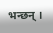भन्छन् ।